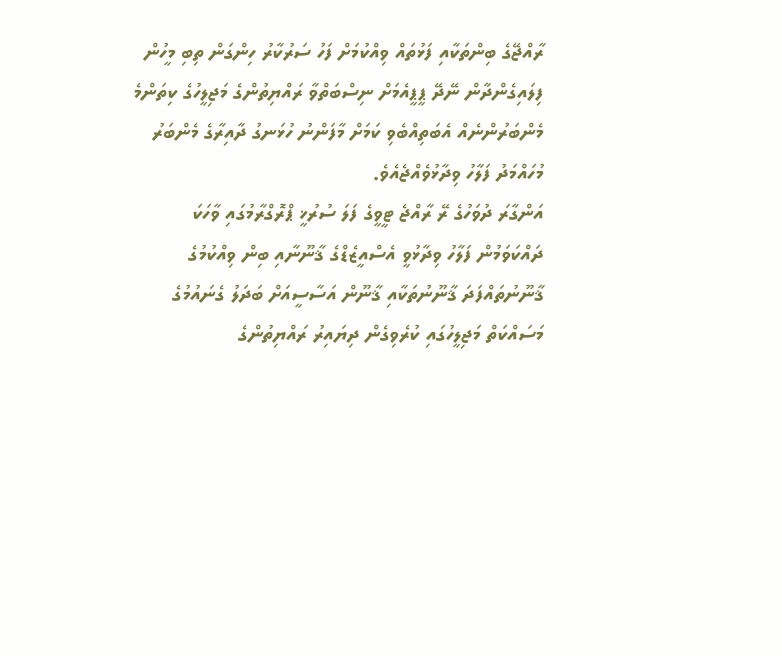ރާއްޖޭގެ ބިންތަކާއި ފަޅުތައް ވިއްކުމަށް ފަހު ސަރުކާރު ހިންގަން ތިބި މީހުން ފިލައިގެންދާން ނޭދޭ ޕީޕީއެމަށް ނިސްބަތްވާ ރައްޔިތުންގެ މަޖިލީހުގެ ކިތަންމެ މެންބަރުންނެއް އެބަތިއްބެވި ކަމަށް މާފަންނު ހުޅަނގު ދާއިރާގެ މެންބަރު މުހައްމަދު ފަލާހު ވިދާޅުވެއްޖެއެވެ.
އަންގާރަ ދުވަހުގެ ރޭ ރާއްޖެ ޓީވީގެ ފަލަ ސުރުޚީ ޕްރޮގްރާމުގައި ވާހަކަ ދައްކަވަމުން ފަލާހު ވިދާޅުވީ އެސްއީޒެޑްގެ ޤާނޫނާއި ބިން ވިއްކުމުގެ ޤާނޫނުތައްފަދަ ޤާނޫނުތަކާއި ޤާނޫން އަސާސީއަށް ބަދަލު ގެނައުމުގެ މަސައްކަތް މަޖިލީހުގައި ކުރެވިގެން ދިޔައިރު ރައްޔިތުންގެ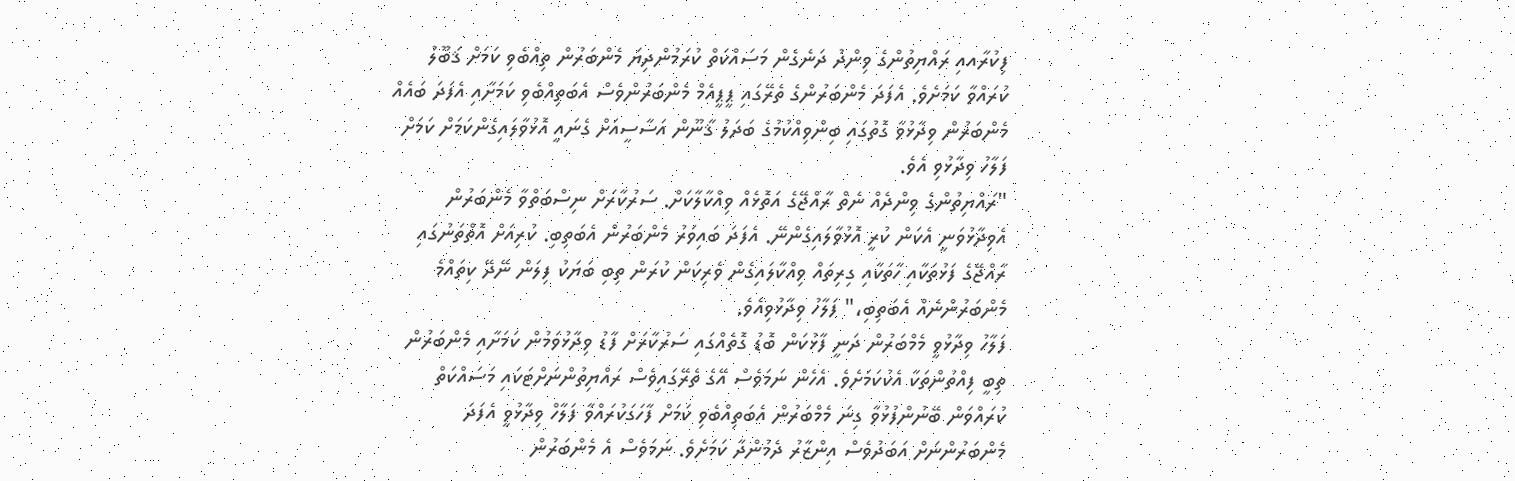ފިކުރާއއި ރައްޔިތުންގެ ވިންދު ދަނެގެން މަސައްކަތް ކުރަމުންދިޔަ މެންބަރުން ތިއްބެވި ކަމަށް ޤަބޫލު ކުރައްވާ ކަމަށެވެ. އެފަދަ މެންބަރުންގެ ތެރޭގައި ޕީޕީއެމް މެންބަރުންވެސް އެބަތިއްބެވި ކަމަށާއި އެފަދަ ބައެއް މެންބަރުން ވިދާޅުވާ ގޮތުގައި ބިންވިއްކުމުގެ ބަދަލު ޤާނޫން އަސާސީއަށް ގެނައީ އޮޅުވާލައިގެންކަމަށް ކަމަށް ފަލާހު ވިދާޅުވި އެވެ.
"ރައްޔިތުންގެ ވިންދެއް ނެތް ރާއްޖޭގެ އަތޮޅެއް ވިއްކާލާކަށް. ސަރުކާރަށް ނިސްބަތްވާ މެންބަރުން އެވިދާޅުވަނީ އެކަން ކުރީ އޮޅުވާލައިގެންނޭ. އެފަދަ ބައިވަރު މެންބަރުން އެބަތިބި. ކުރިއަށް އޮތްތަނުގައި ރާއްޖޭގެ ފަޅުތަކާއި ހާތަކާއި ގިރިތައް ވިއްކާލައިގެން ވެރިކަން ކުރަން ތިބި ބަޔަކު ފިލަން ނޭދޭ ކިތައްމެ މެންބަރުންނެއް އެބަތިބި،" ފަލާހު ވިދާޅުވިއެވެ.
ފަލާހު ވިދާޅުވީ މެމްބަރުން ދަނީ ފާޅުކަން ބޮޑު ގޮތެއްގައި ސަރުކާރަށް ފާޑު ވިދާޅުވަމުން ކަމަށާއި މެންބަރުން ތިބީ ފިއްތުންތަކާ އެކުކަމަށެވެ. އެހެން ނަމަވެސް އޭގެ ތެރޭގައިވެސް ރައްޔިތުންނަށްޓަކައި މަސައްކަތް ކުރައްވަން ބޭނުންފުޅުވާ ގިނަ މެމްބަރުން އެބަތިއްބެވި ކަމަށް ފާހަގަކުރައްވާ ފަލާހް ވިދާޅުވީ އެފަދަ މެންބަރުންނަށް އަބަދުވެސް އިންޒާރު ދެމުންދާ ކަމަށެވެ. ނަމަވެސް އެ މެންބަރުން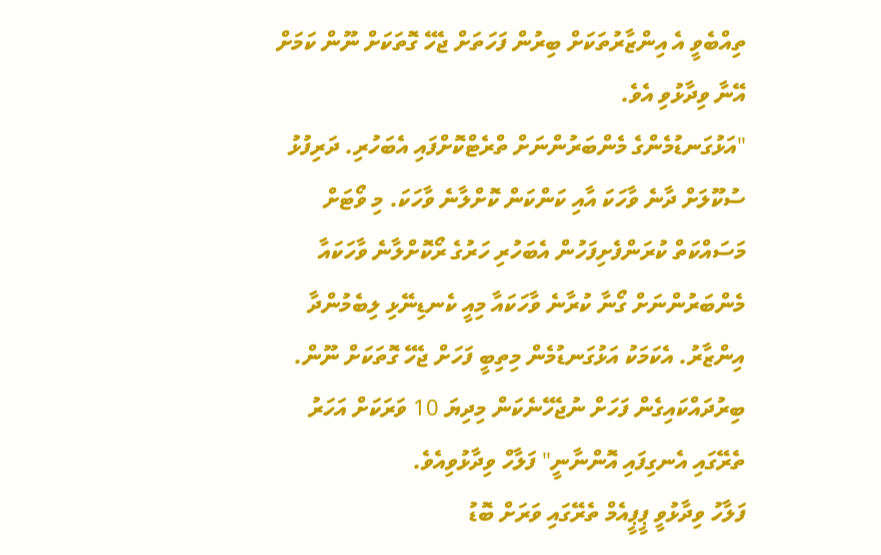ތިއްބެވީ އެ އިންޒާރުތަކަށް ބިރުން ފަހަތަށް ޖެހޭ ގޮތަކަށް ނޫން ކަމަށް އޭނާ ވިދާޅުވި އެވެ.
"އަޅުގަނޑުމެންގެ މެންބަރުންނަށް ތްރެޓްކޮށްފައި އެބަހުރި. ދަރިފުޅު ސުކޫލަށް ދާނެ ވާހަކަ އާއި ކަންކަން ކޮށްލާނެ ވާހަކަ. މި ވޯޓަށް މަސައްކަތް ކުރަންފެށިފަހުން އެބަހުރި ހަރުގެ ރޯކޮށްލާނެ ވާހަކައާ މެންބަރުންނަށް ގޯނާ ކުރާނެ ވާހަކައާ މިއީ ކެނޑިނޭޅި ލިބެމުންދާ އިންޒާރު. އެކަމަކު އަޅުގަނޑުމެން މިތިބީ ފަހަށް ޖެހޭ ގޮތަކަށް ނޫން. ބިރުދައްކައިގެން ފަހަށް ނުޖެހޭނެކަން މިދިޔަ 10 ވަރަކަށް އަހަރު ތެރޭގައި އެނގިފައި އޮންނާނީ" ފަލާހް ވިދާޅުވިއެވެ.
ފަލާހު ވިދާޅުވީ ޕީޕީއެމް ތެރޭގައި ވަރަށް ބޮޑު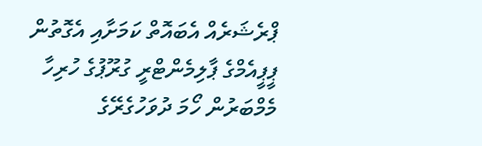ޕްރެޝަރެއް އެބައޮތް ކަމަށާއި އެގޮތުން ޕީޕީއެމްގެ ޕާލިމެންޓްރީ ގުރޫޕުގެ ހުރިހާ މެމްބަރުން ހޯމަ ދުވަހުގެރޭގެ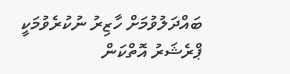ބައްދަލުވުމަށް ހާޒިރު ނުކުރެވުމަކީ ޕްރެޝަރު އޮތްކަން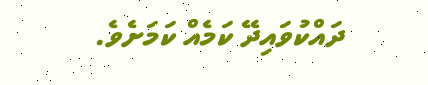ދައްކުވައިދޭ ކަމެއް ކަމަށެވެ.